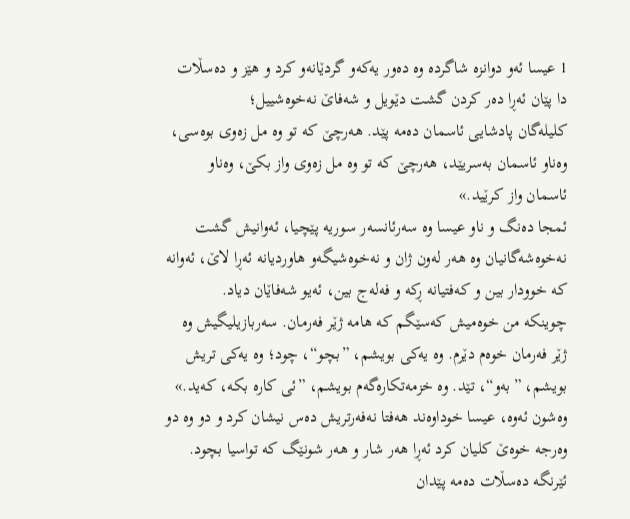1 عیسا ئەو دوانزه شاگرده وه دەور یەکەو گردێانەو کرد و هێز و دەسڵات دا پێان ئەڕا دەر کردن گشت دێویل و شەفاێ نەخوەشییل؛
کلیلەگان پادشایی ئاسمان دەمه پێد. هەرچێ که تو وه مل زەوی بوەسی، وەناو ئاسمان بەسریێد، هەرچێ که تو وه مل زەوی واز بکێ، وەناو ئاسمان واز کرێید.»
ئمجا دەنگ و ناو عیسا وه سەرئانسەر سوریه پێچیا، ئەوانیش گشت نەخوەشەگانیان وه هەر لەون ژان و نەخوەشیگەو هاوردیانه ئەڕا لاێ، ئەوانه که خوودار بین و کەفتیانه ڕکه و فەلەج بین، ئەیو شەفاێان دیاد.
چوینکه من خوەمیش کەسێگم که هامه ژێر فەرمان. سەربازیلیگیش وه ژێر فەرمان خوەم دێرم. وه یەکی بویشم، ”بچو“، چود؛ وه یەکی تریش بویشم، ”بەو“، تێد. وه خزمەتکارەگەم بویشم، ”ئی کاره بکه، کەید.»
وەشون ئەوه، عیسا خوداوەند هەفتا نەفەرتریش دەس نیشان کرد و دو وه دو وەرجه خوەێ کلیان کرد ئەڕا هەر شار و هەر شونێگ که تواسیا بچود.
ئێرنگه دەسڵات دەمه پێدان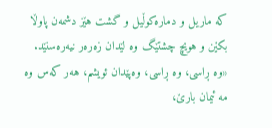که ماریل و دمارەکوڵیل و گشت هێز دشمەن پاوڵا بکێن و هویچ چشتێگ وه لێدان زەرەر نیەرەسنێد.
«وه ڕاسی، وه ڕاسی، وەپێدان ئویشم، هەر کەس وه مه ئیمان بارێ،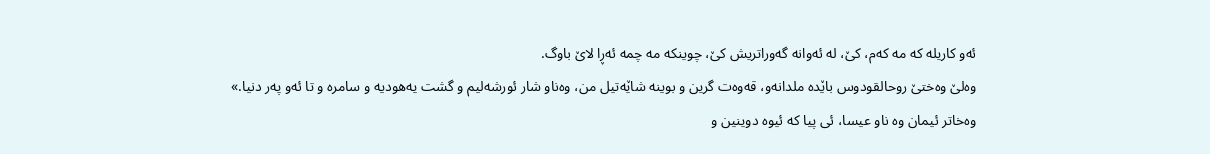ئەو کاریله که مه کەم، کێ، له ئەوانه گەوراتریش کێ، چوینکه مه چمه ئەڕا لاێ باوگ.
وەلێ وەختێ روحالقودوس باێده ملدانەو، قەوەت گرين و بوینه شاێەتیل من، وەناو شار ئورشەلیم و گشت یەهودیه و سامره و تا ئەو پەر دنیا.»
وەخاتر ئیمان وه ناو عیسا، ئی پیا که ئیوه دوینین و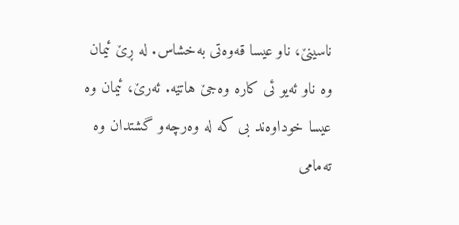ناسینێ، ناو عیسا قەوەتی بەخشاس. له ڕێ ئیمان وه ناو ئەیو ئی کاره وەجێ هاتێه. ئەرێ، ئیمان وه عیسا خوداوەند بی که له وەرچەو گشتدان وه تەمامی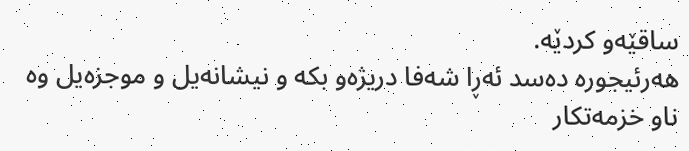ساقێەو کردێه.
هەرئیجوره دەسد ئەڕا شەفا دریژەو بکه و نیشانەیل و موجزەیل وه ناو خزمەتکار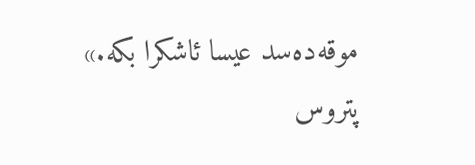موقەدەسد عیسا ئاشکرا بکه.»
پتروس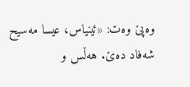وەپێ وەت: «ئینیاس، عیسا مەسیح شەفاد دەێ. هەڵس و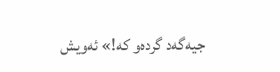جیەگەد گردەو که!» ئەویش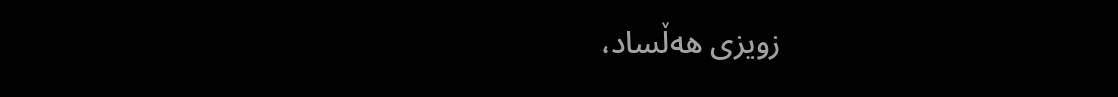زویزی هەڵساد،